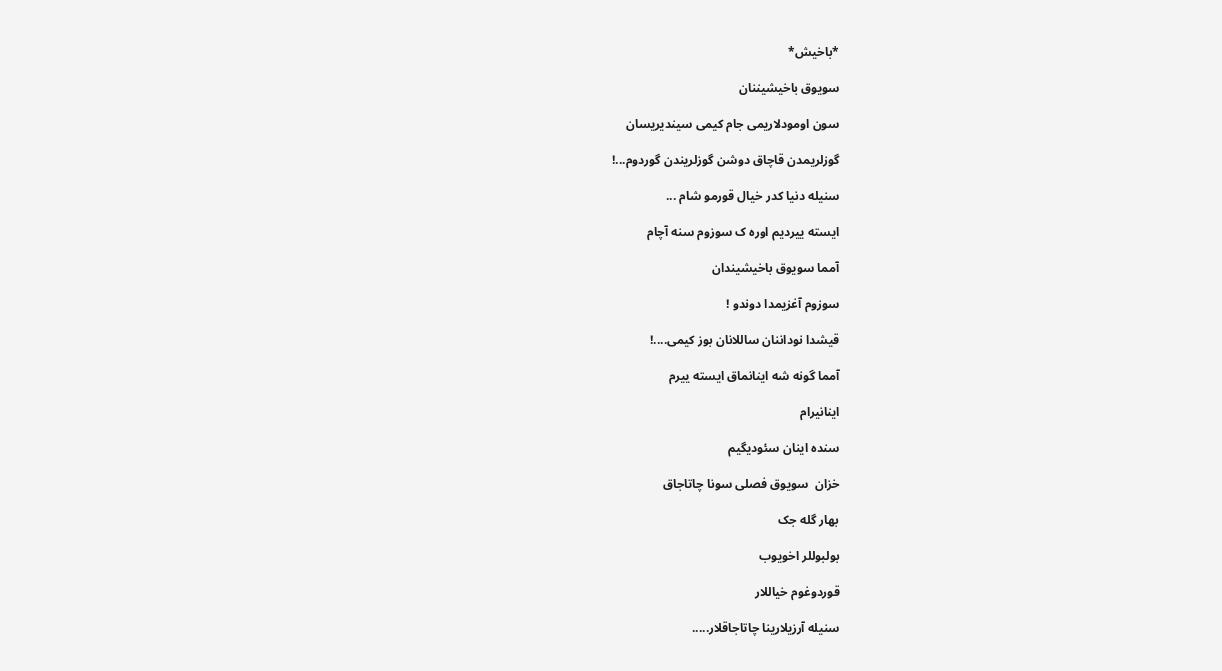*باخیش*

سویوق باخیشیننان

سون اومودلاریمی جام کیمی سیندیریسان

گوزلریمدن قاچاق دوشن گوزلریندن گوردوم...!

سنیله دنیا کدر خیال قورمو شام ...

ایسته ییردیم اوره ک سوزوم سنه آچام

آمما سویوق باخیشیندان

سوزوم آغزیمدا دوندو !

قیشدا نوداننان ساللانان بوز کیمی....!

آمما گونه شه اینانماق ایسته ییرم

اینانیرام

سنده اینان سئودیگیم

خزان  سویوق فصلی سونا چاتاجاق

بهار گله جک

بولبوللر اخویوب

قوردوغوم خیاللار

سنیله آرزیلارینا چاتاجاقلار.....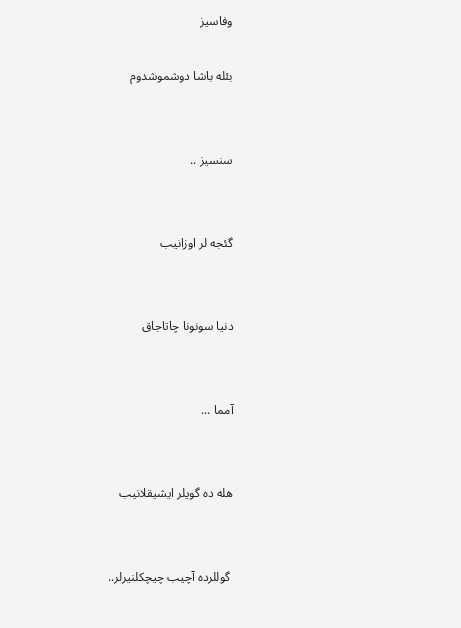وفاسیز

بئله باشا دوشموشدوم


سنسیز ..


گئجه لر اوزانیب


دنیا سونونا چاتاجاق


آمما ...


هله ده گویلر ایشیقلانیب


 گوللرده آچیب چیچکلنیرلر..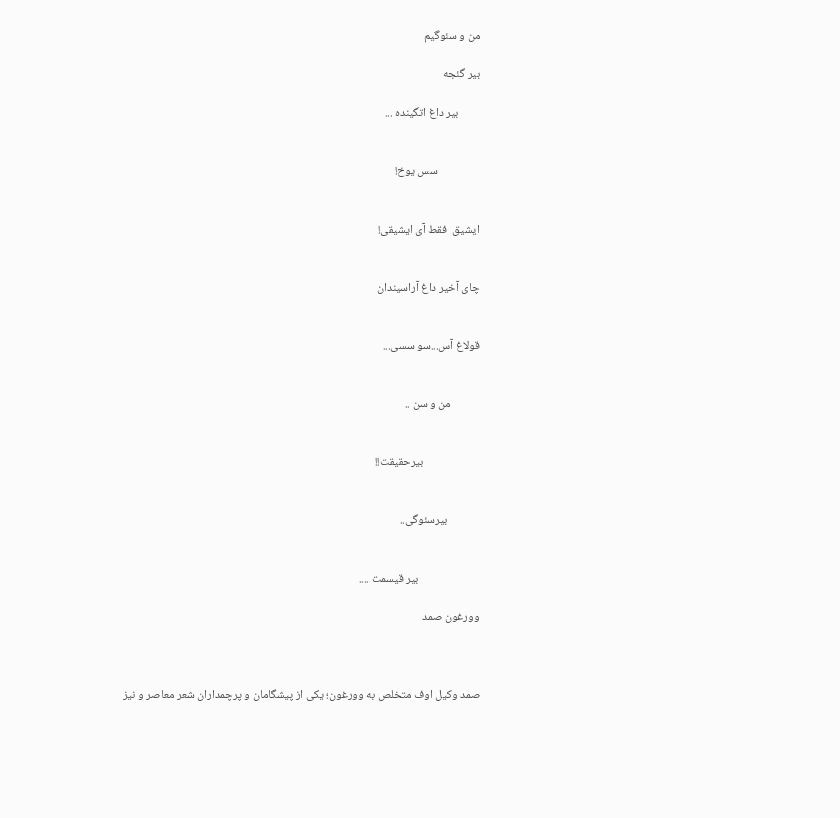من و سئوگیم

بیر گئجه

        بیر داغ اتگینده ...


                سس یوخ!


ایشیق  فقط آی ایشیقی!


چای آخیر داغ آراسیندان


قولاغ آس...سو سسی...


           من و سن ..


                     بیرحقیقت!!


            بیرسئوگی..


                       بیر قیسمت ....

وورغون صمد



صمد وکیل اوف متخلص به وورغون؛ یکی از پیشگامان و پرچمداران شعر معاصر و نیز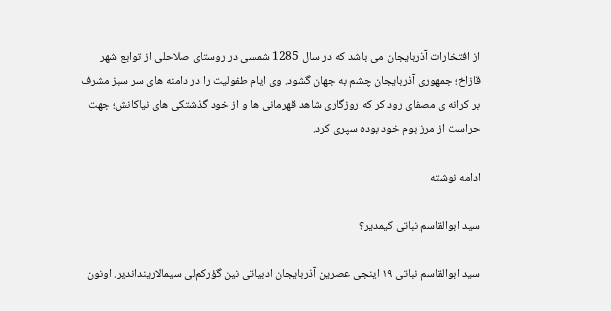از افتخارات آذربایجان می باشد که در سال 1285 شمسی در روستای صلاحلی از توابع شهر قازاخ؛ جمهوری آذربایجان چشم به جهان گشود. وی ایام طفولیت را در دامنه های سر سبز مشرف بر کرانه ی مصفای رود کر که روزگاری شاهد قهرمانی ها و از خود گذشتکی های نیاکانش؛ جهت حراست از مرز بوم خود بوده سپری کرد.

ادامه نوشته

سید ابوالقاسم نباتی کیمدیر؟

سید ابوالقاسم نباتی ۱۹ اینجی عصرین آذربایجان ادبیاتی نین گؤرکم‌لی سیمالارینداندیر. اونون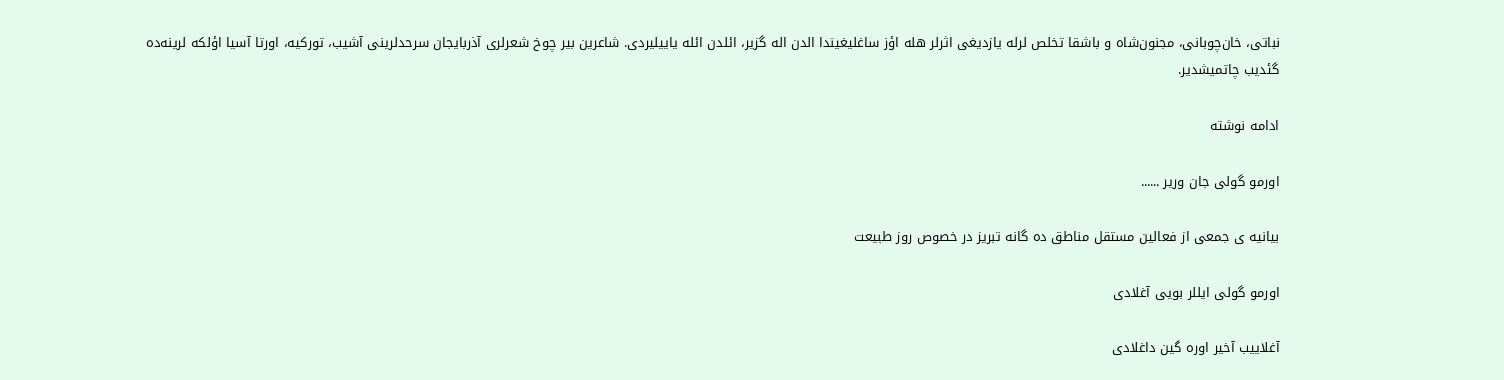نباتی، خان‌چوبانی، مجنون‌شاه و باشقا تخلص لرله یازدیغی اثرلر هله اؤز ساغلیغیندا الدن اله گزیر، ائلدن ائله یاییلیردی. شاعرین بیر چوخ شعرلری آذربایجان سرحدلرینی آشیب، تورکیه، اورتا آسیا اؤلکه لرینه‌ده گئدیب چاتمیشدیر.

ادامه نوشته

اورمو گولی جان وریر ......

بیانیه ی جمعی از فعالین مستقل مناطق ده گانه تبریز در خصوص روز طبیعت

اورمو گولی ایللر بویی آغلادی

آغلاییب آخیر اوره گین داغلادی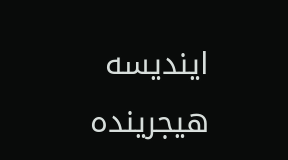ایندیسه هیجرینده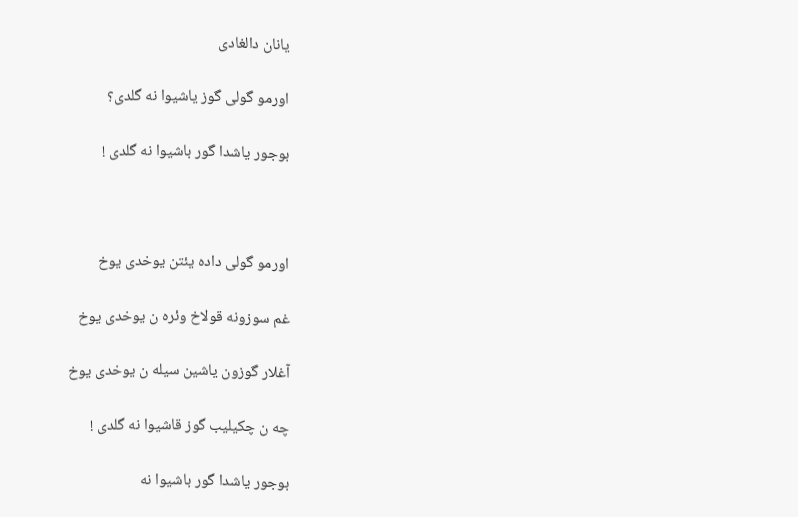یانان دالغادی

اورمو گولی گوز یاشیوا نه گلدی؟

بوجور یاشدا گور باشیوا نه گلدی !



اورمو گولی داده یئتن یوخدی یوخ

غم سوزونه قولاخ وئره ن یوخدی یوخ

آغلار گوزون یاشین سیله ن یوخدی یوخ

چه ن چکیلیب گوز قاشیوا نه گلدی !

بوجور یاشدا گور باشیوا نه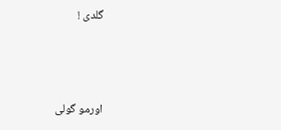گلدی !



اورمو گولی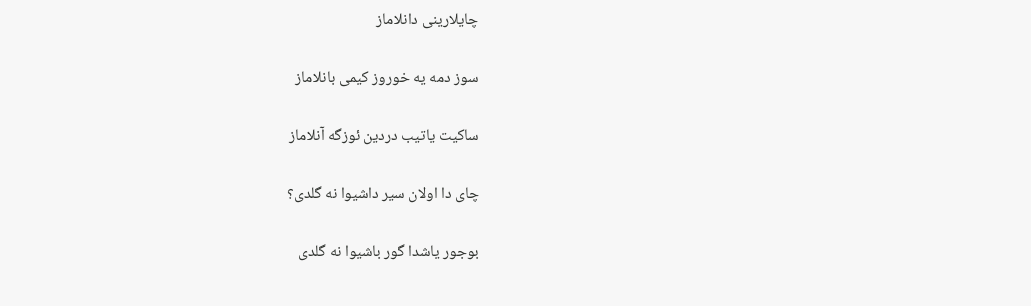چایلارینی دانلاماز

سوز دمه یه خوروز کیمی بانلاماز

ساکیت یاتیب دردین ئوزگه آنلاماز

چای دا اولان سیر داشیوا نه گلدی؟

بوجور یاشدا گور باشیوا نه گلدی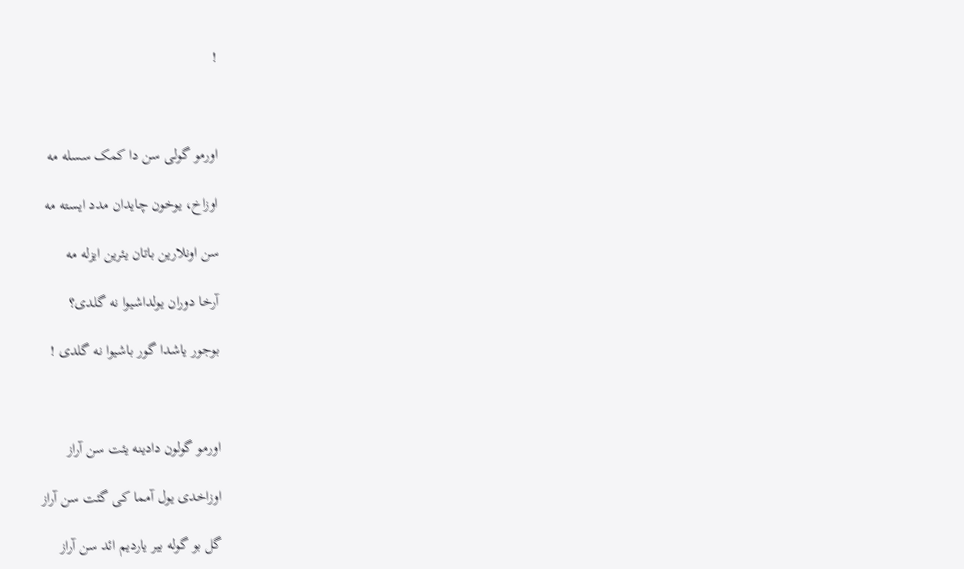!



اورمو گولی سن دا کمک سسله مه

اوزاخ، یوخون چایدان مدد ایسته مه

سن اونلارین باتان یئرین ایزله مه

آرخا دوران یولداشیوا نه گلدی؟

بوجور یاشدا گور باشیوا نه گلدی !



اورمو گولون دادینه یئت سن آراز

اوزاخدی یول آمما کی گئت سن آراز

گل بو گوله بیر یاردیم ائد سن آراز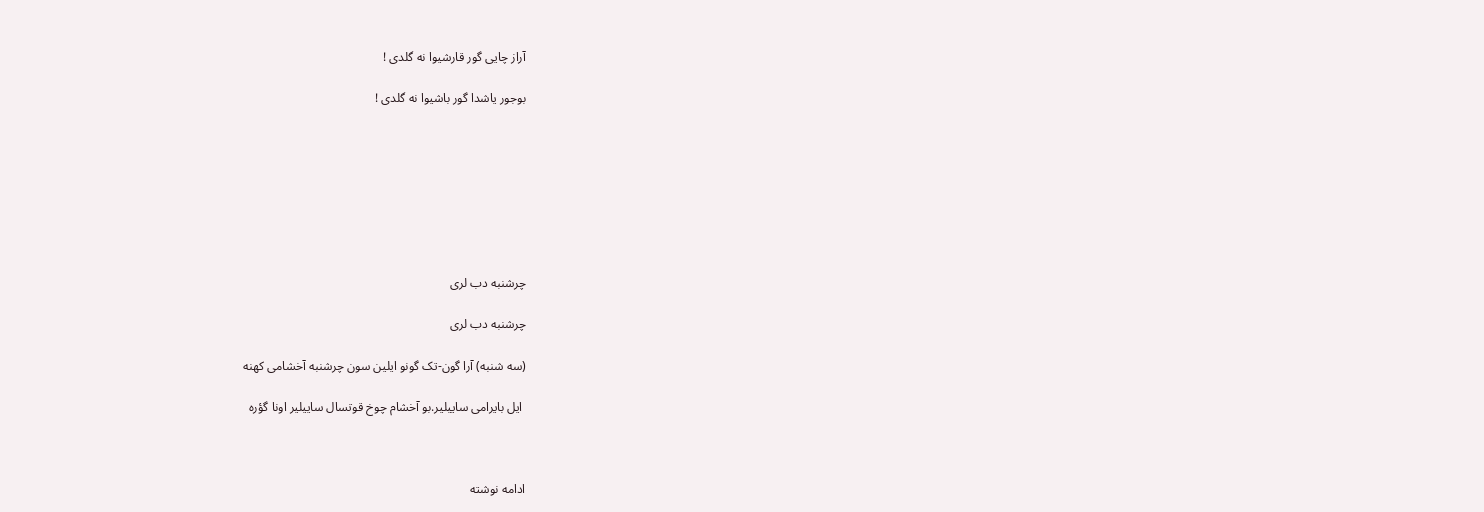آراز چایی گور قارشیوا نه گلدی !

بوجور یاشدا گور باشیوا نه گلدی !








چرشنبه دب لری

چرشنبه دب لری

(سه شنبه) آرا گون-تک گونو ایلین سون چرشنبه آخشامی کهنه

 ایل بایرامی ساییلیر.بو آخشام چوخ قوتسال ساییلیر اونا گؤره



ادامه نوشته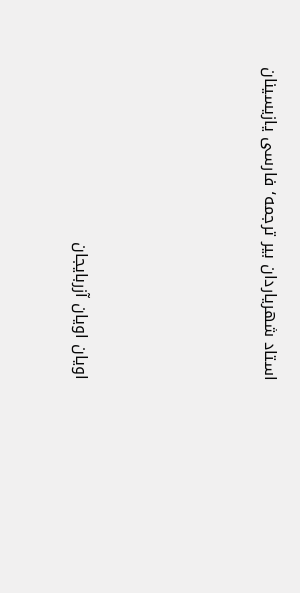استاد شهریاردان بیر ترجمه٬ فارسی یازیسینان





اویان اویان آزربایجان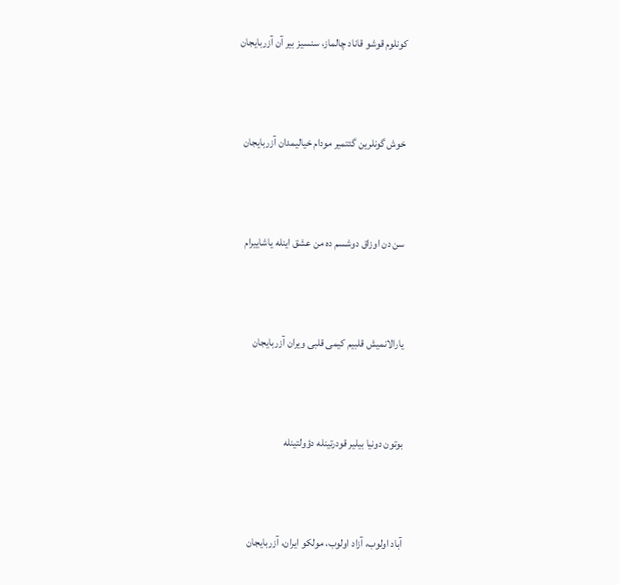كونلوم قوشو قاناد چالماز، سنسیز بیر آن آزربایجان



خوش گونلرین گئتمیر مودام خیالیمدان آزربایجان



سن دن اوزاق دوشسم ده من عشق اینله یاشاییرام



یارالانمیش قلبیم كیمی قلبی ویران آزربایجان



بوتون دونیا بیلیر قودرتینله دؤولتینله



آباد اولوب، آزاد اولوب، مولكو ایران، آزربایجان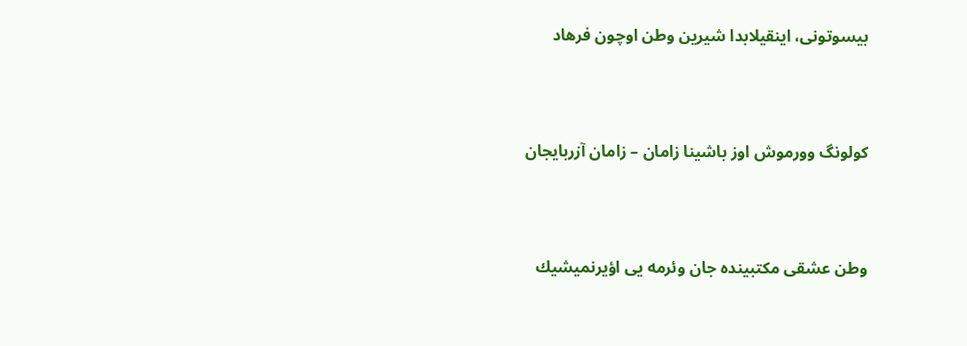بیسوتونی، اینقیلابدا شیرین وطن اوچون فرهاد



كولونگ وورموش اوز باشینا زامان – زامان آزربایجان



وطن عشقی مكتبینده جان وئرمه یی اؤیرنمیشیك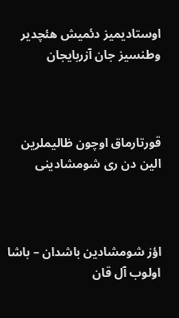اوستادیمیز دئمیش هئچدیر وطنسیز جان آزربایجان



قورتارماق اوچون ظالیملرین الین دن ری شومشادینی



اؤز شومشادین باشدان – باشا اولوب آل قان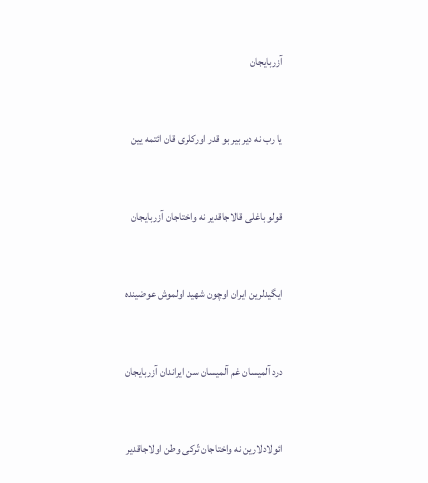آزربایجان



یا رب نه دیر بیر بو قدر اوركلری قان ائتمه یین



قولو باغلی قالاجاقدیر نه واختاجان آزربایجان



ایگیدلرین ایران اوچون شهید اولموش عوضینده



درد آلمیسان غم آلمیسان سن ایراندان آزربایجان



ائولادلارین نه واختاجان تّركی وطن اولاجاقدیر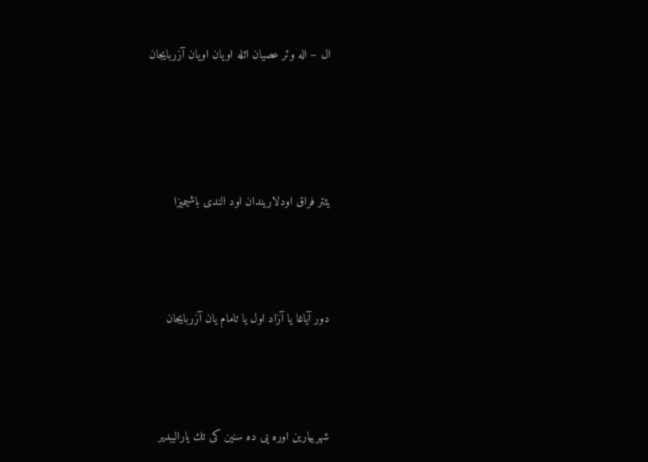ال – اله وئر عصیان ائله اویان اویان آزربایجان




یئتر فراق اودلاریندان اود الندی باشیمیزا



دور آیاغا یا آزاد اول یا تامام یان آزربایجان



شهرییارین اوره یی ده سنین كی تك یارالیبدیر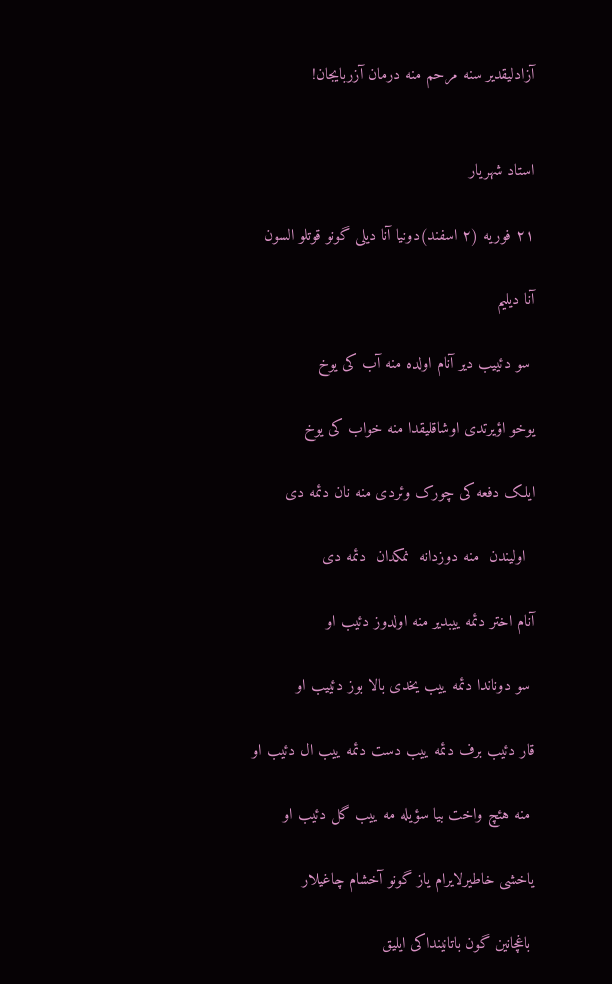آزادلیقدیر سنه مرحم منه درمان آزربایجان!


استاد شهریار

۲۱ فوریه (۲ اسفند)دونیا آنا دیلی گونو قوتلو السون

آنا دیلیم

 سو دئییب دیر آنام اولده منه آب کی یوخ

یوخو اؤیرتدی اوشاقلیقدا منه خواب کی یوخ

ایلک دفعه کی چورک وئردی منه نان دئمه دی

  اوليندن  منه دوزدانه  نمکدان  دئمه دی

آنام اختر دئمه ییبدیر منه اولدوز دئیب او

 سو دوناندا دئمه ییب یخدی بالا بوز دئییب او

قار دئیب برف دئمه ییب دست دئمه ییب ال دئیب او

 منه هئچ واخت بیا سؤیله مه ییب گل دئیب او

یاخشی خاطیرلایرام یاز گونو آخشام چاغیلار

 باغچانین گون باتانینداکی ایلیق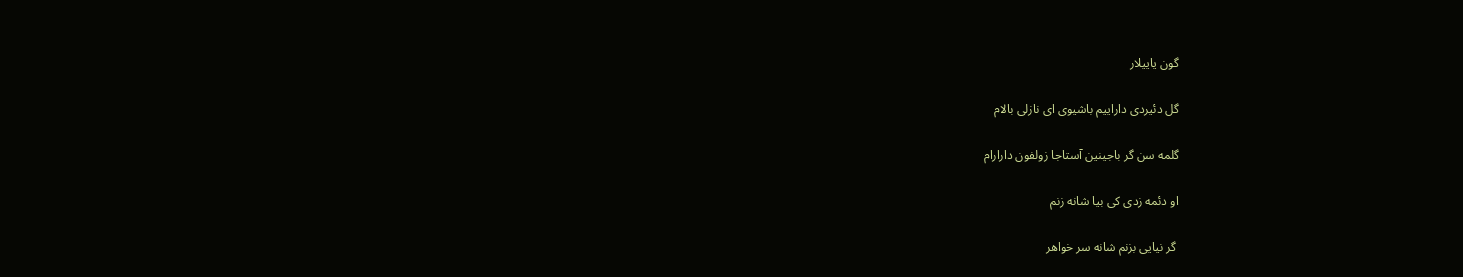گون یاییلار

گل دئیردی داراییم باشیوی ای نازلی بالام

گلمه سن گر باجینین آستاجا زولفون دارارام

او دئمه زدی کی بیا شانه زنم

 گر نیایی بزنم شانه سر خواهر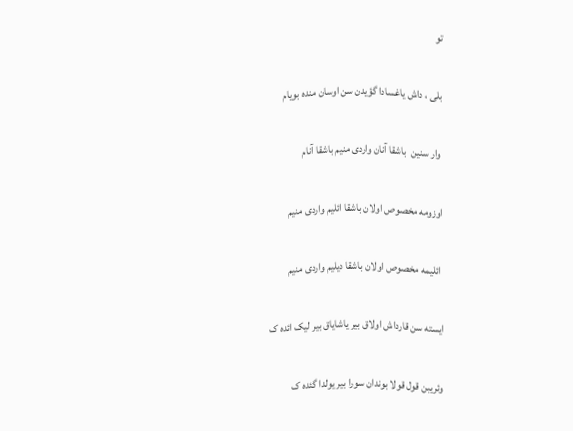تو

بلی ، داش یاغسادا گؤیدن سن اوسان منده بویام

 وار سنین  باشقا آنان واردی منیم باشقا آنام

اوزومه مخصوص اولان باشقا ائلیم واردی منیم

 ائلیمه مخصوص اولان باشقا دیلیم واردی منیم

ایسته سن قارداش اولاق بیر یاشایاق بیر لیک ائده ک

وئریبن قول قولا بوندان سورا بیر یولدا گئده ک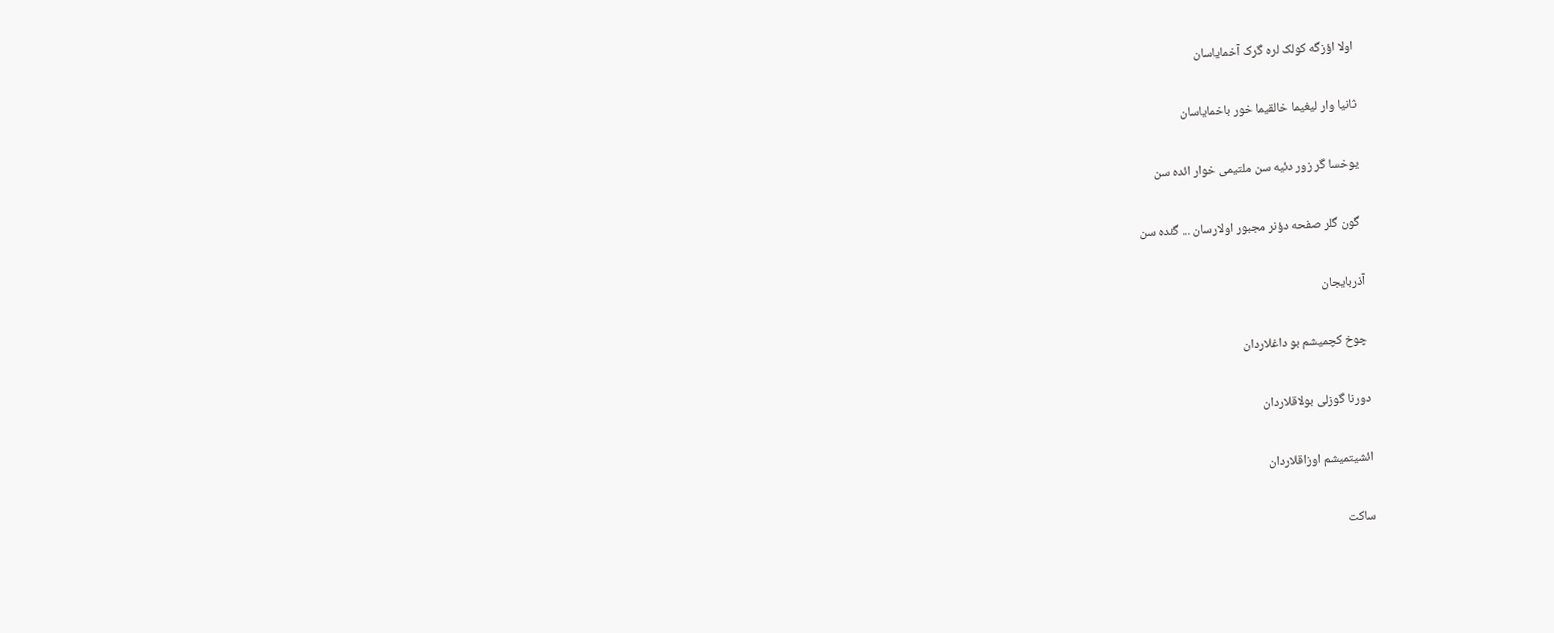اولا اؤزگه کولک لره گرک آخمایاسان

ثانیا وار لیغیما خالقیما خور باخمایاسان

یوخسا گر زور دئیه سن ملتیمی خوار ائده سن

 گون گلر صفحه دؤنر مجبور اولارسان ... گئده سن

آذربایجان

چوخ کچمیشم بو داغلاردان

دورنا گوزلی بولاقلاردان

ائشیتمیشم اوزاقلاردان

ساکت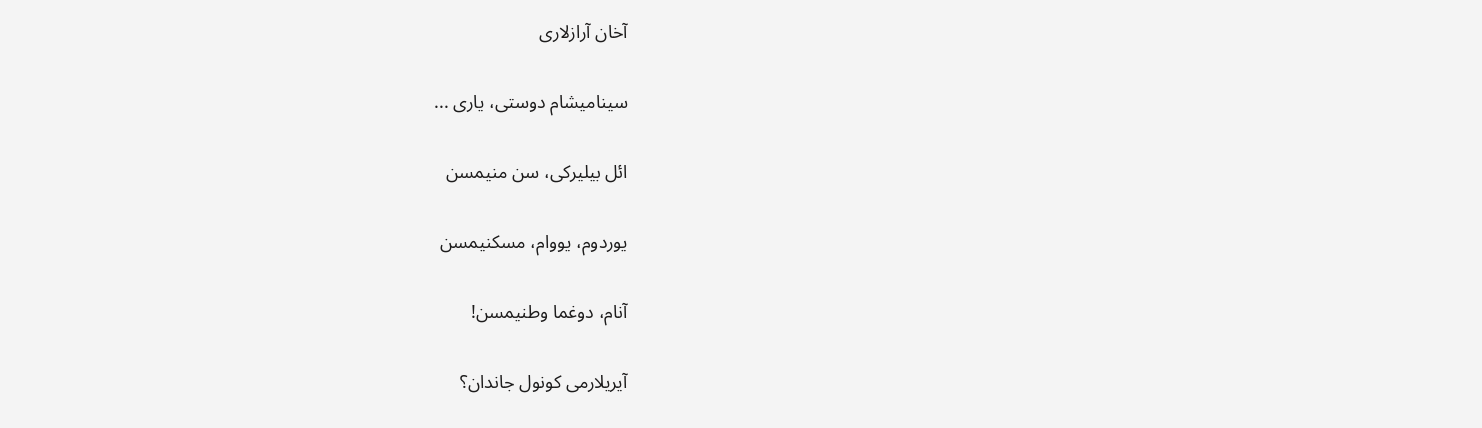آخان آرازلاری

سینامیشام دوستی، یاری ...

ائل بیلیرکی، سن منیمسن

یوردوم، یووام، مسکنیمسن

آنام، دوغما وطنیمسن!

آیریلارمی کونول جاندان؟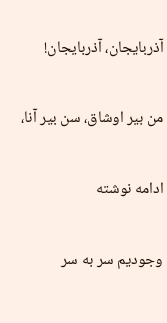آذربایجان، آذربایجان!

من بیر اوشاق، سن بیر آنا،

ادامه نوشته

وجودیم سر به سر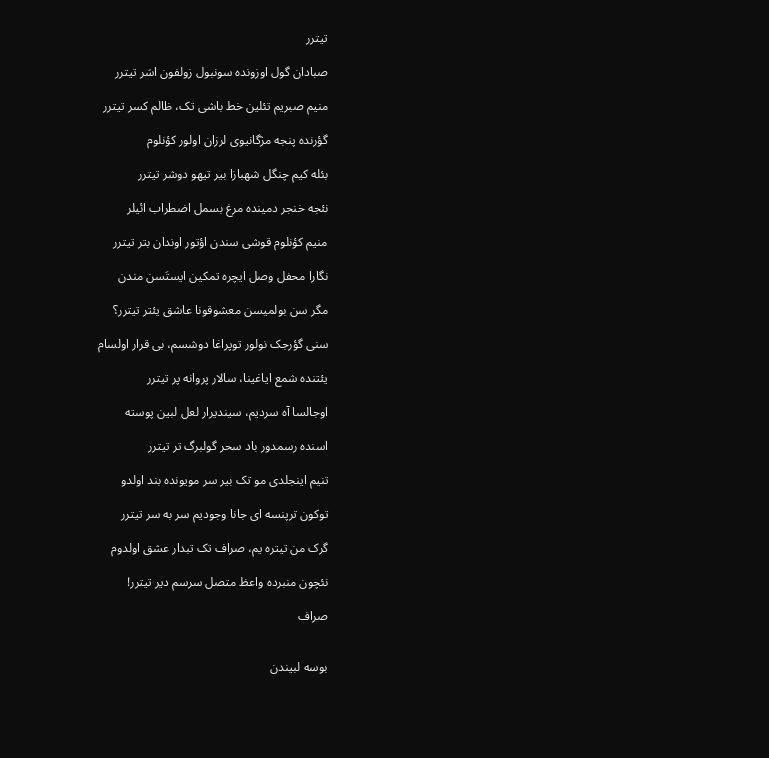تیترر

صبادان گول اوزونده سونبول زولفون اسَر تیترر

منیم صبریم تئلین خط باشی تک، ظالم کسر تیترر

گؤرنده پنجه مژگانیوی لرزان اولور کؤنلوم

بئله کیم چنگل شهبازا بیر تیهو دوشر تیترر

نئجه خنجر دمینده مرغ بسمل اضطراب ائیلر

منیم کؤنلوم قوشی سندن اؤتور اوندان بتر تیترر

نگارا محفل وصل ایچره تمکین ایستَسن مندن

مگر سن بولمیسن معشوقونا عاشق یئتر تیترر؟

سنی گؤرجک نولور توپراغا دوشسم، بی قرار اولسام

یئتنده شمع ایاغینا، سالار پروانه پر تیترر

اوجالسا آه سردیم، سیندیرار لعل لبین پوسته

اسنده رسمدور باد سحر گولبرگ تر تیترر

تنیم اینجلدی مو تک بیر سر مویونده بند اولدو

توکون ترپنسه ای جانا وجودیم سر به سر تیترر

گرک من تیتره یم، صراف تک تبدار عشق اولدوم

نئچون منبرده واعظ متصل سرسم دیر تیترر!

صراف


بوسه لبیندن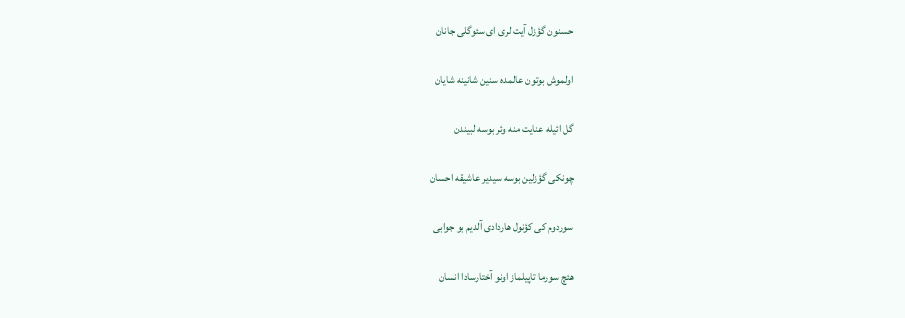حسنون گؤزل آیت لری ای سئوگلی جانان

اولموش بوتون عالمده سنین شانینه شایان

گل ائیله عنایت منه وئر بوسه لبیندن

چونکی گؤزلین بوسه سیدیر عاشیقه احسان

سوردوم کی کؤنول هاردادی آلدیم بو جوابی

هئچ سورما تاپیلماز اونو آختارسادا انسان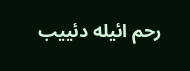رحم ائیله دئییب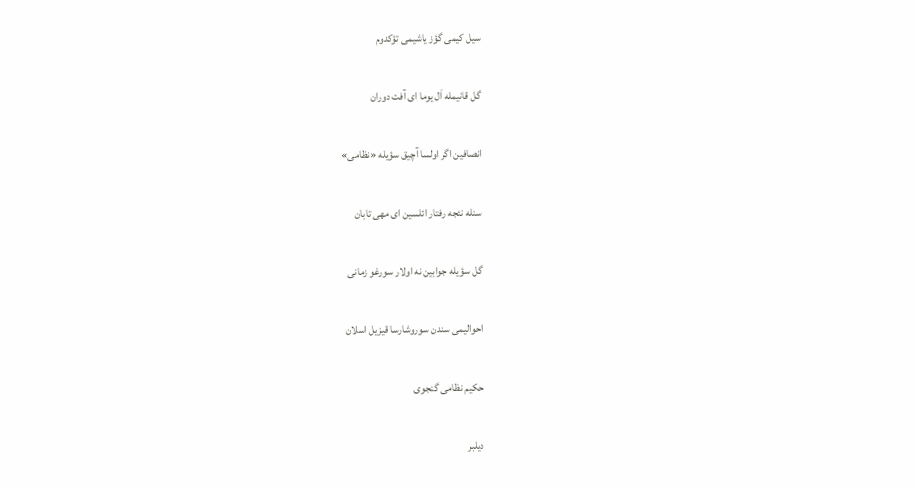سیل کیمی گؤز یاشیمی تؤکدوم

گل قانیمله اَل یوما ای آفت دوران

انصافین اگر اولسا آچیق سؤیله «نظامی»

سنله نئجه رفتار ائلسین ای مهی تابان

گل سؤیله جوابین نه اولار سورغو زمانی

احوالیمی سندن سوروشارسا قیزیل اسلان

حکیم نظامی گنجوی

دیلبر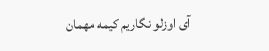آی اوزلو نگاریم کیمه مهمان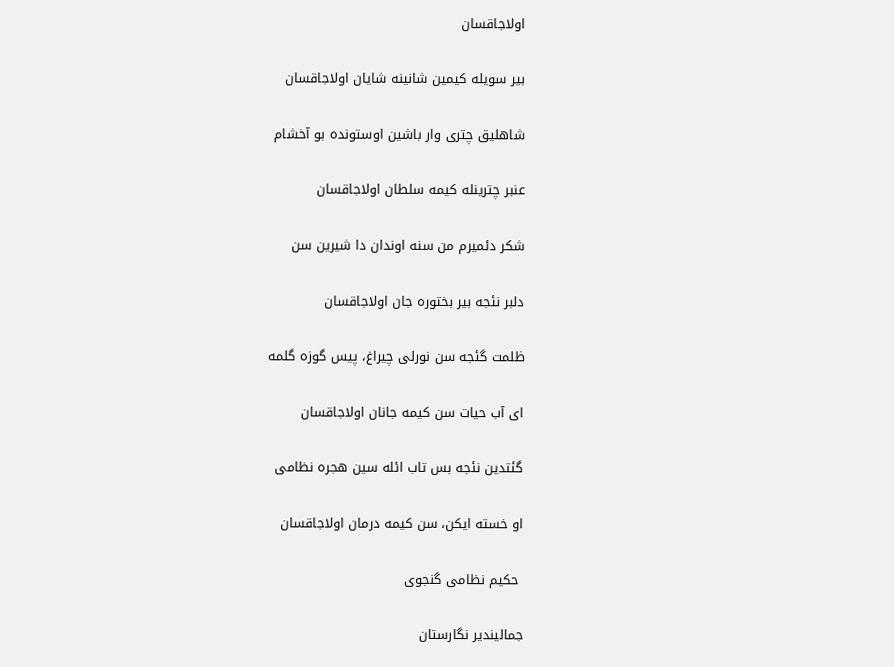اولاجاقسان

بیر سویله کیمین شانینه شایان اولاجاقسان

شاهلیق چتری وار باشین اوستونده بو آخشام

عنبر چترینله کیمه سلطان اولاجاقسان

شکر دئمیرم من سنه اوندان دا شیرین سن

دلبر نئجه بیر بختوره جان اولاجاقسان

ظلمت گئجه سن نورلی چیراغ، پیس گوزه گلمه

ای آب حیات سن کیمه جانان اولاجاقسان

گئتدین نئجه بس تاب ائله سین هجره نظامی

او خسته ایکن، سن کیمه درمان اولاجاقسان

 حکیم نظامی گنجوی

جمالیندیر نگارستان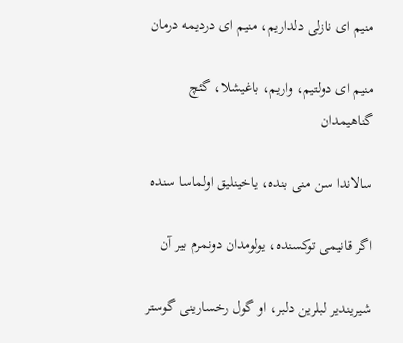منیم ای نازلی دلداریم، منیم ای دردیمه درمان

منیم ای دولتیم، واریم، باغیشلا، گئچ گناهیمدان

سالاندا سن منی بنده، یاخینلیق اولماسا سنده

اگر قانیمی توکسنده، یولومدان دونمرم بیر آن

شیریندیر لبلرین دلبر، او گول رخسارینی گوستر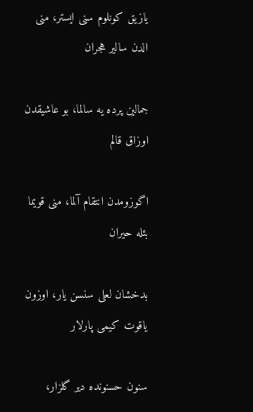یازیق کونلوم سنی ایستر، منی الدن سالیر هجران

جمالین پرده یه سالما، بو عاشیقدن اوزاق قالم

اگوزومدن انتقام آلما، منی قویما بئله حیران

بدخشان لعلی سنسن یار، اوزون یاقوت کیمی پارلار

سنون حسنونده دیر گلزار،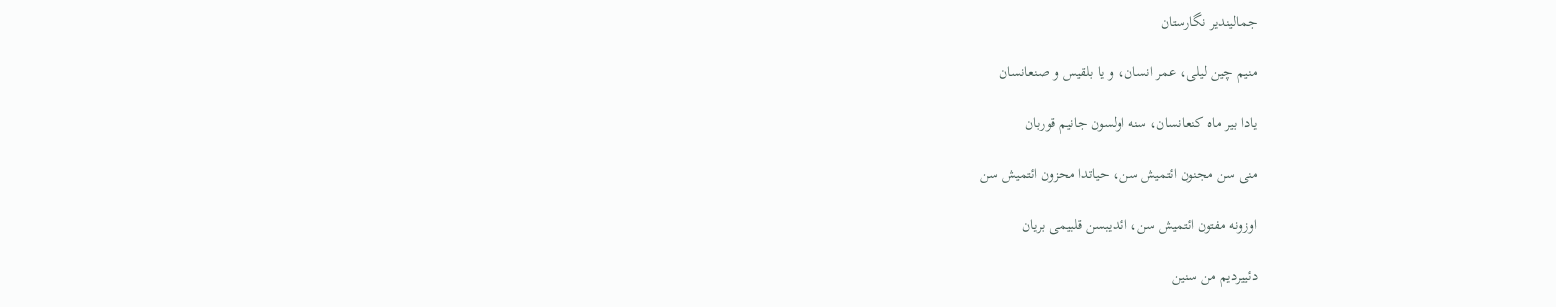جمالیندیر نگارستان

منیم چین لیلی، عمر انسان، و یا بلقیس و صنعانسان

یادا بیر ماه کنعانسان، سنه اولسون جانیم قوربان

منی سن مجنون ائتمیش سن، حیاتدا محزون ائتمیش سن

اوزونه مفتون ائتمیش سن، ائدیبسن قلبیمی بریان

دئییردیم من سنین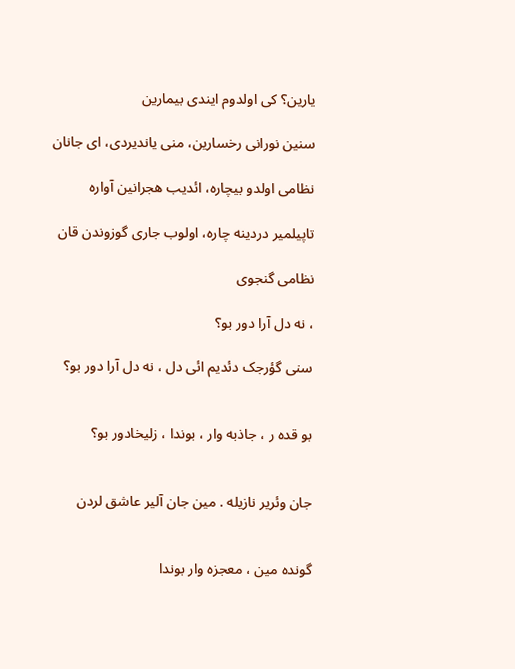یارین؟ کی اولدوم ایندی بیمارین

سنین نورانی رخسارین، منی یاندیردی، ای جانان

نظامی اولدو بیچاره، ائدیب هجرانین آواره

تاپیلمیر دردینه چاره، اولوب جاری گوزوندن قان

نظامی گنجوی

، نه دل آرا دور بو؟

سنی گؤرجک دئدیم ائی دل ، نه دل آرا دور بو؟


بو قده ر ، جاذبه وار ، بوندا ، زلیخادور بو؟


جان وئریر نازیله . مین جان آلیر عاشق لردن


گونده مین ، معجزه وار بوندا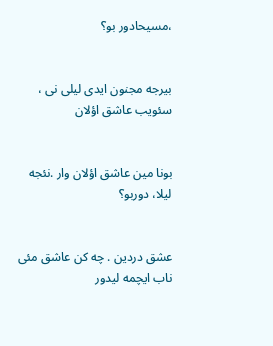،مسیحادور بو؟


بیرجه مجنون ایدی لیلی نی ، سئویب عاشق اؤلان


بونا مین عاشق اؤلان وار .نئجه لیلا، دوربو؟


عشق دردین . چه کن عاشق مئی ناب ایچمه لیدور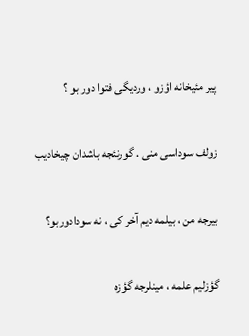پیر مئیخانه اؤزو ، وردیگی فتوا دور بو ؟


زولف سوداسی منی . گورنئجه باشدان چیخادیب


بیرجه من ، بیلمه دیم آخر کی ، نه سودادوربو؟


گؤزلیم علمه ، مینلرجه گؤزه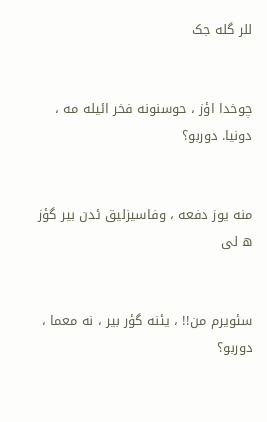للر گله جک


چوخدا اؤز ، حوسنونه فخر ائیله مه ، دونیا. دوربو؟


منه یوز دفعه ، وفاسیزلیق ئدن بیر گؤز ه لی


سئویرم من!! ، یئنه گؤر بیر ، نه معما ، دوربو؟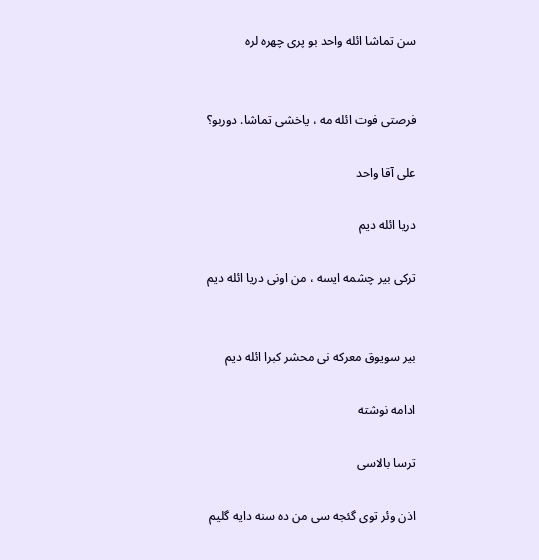سن تماشا ائله واحد بو پری چهره لره


فرصتی فوت ائله مه ، یاخشی تماشا. دوربو؟

علی آقا واحد

دریا ائله دیم

ترکی بیر چشمه ایسه ، من اونی دریا ائله دیم


بیر سویوق معرکه نی محشر کبرا ائله دیم

ادامه نوشته

ترسا بالاسی

اذن وئر توی گئجه سی من ده سنه دایه گلیم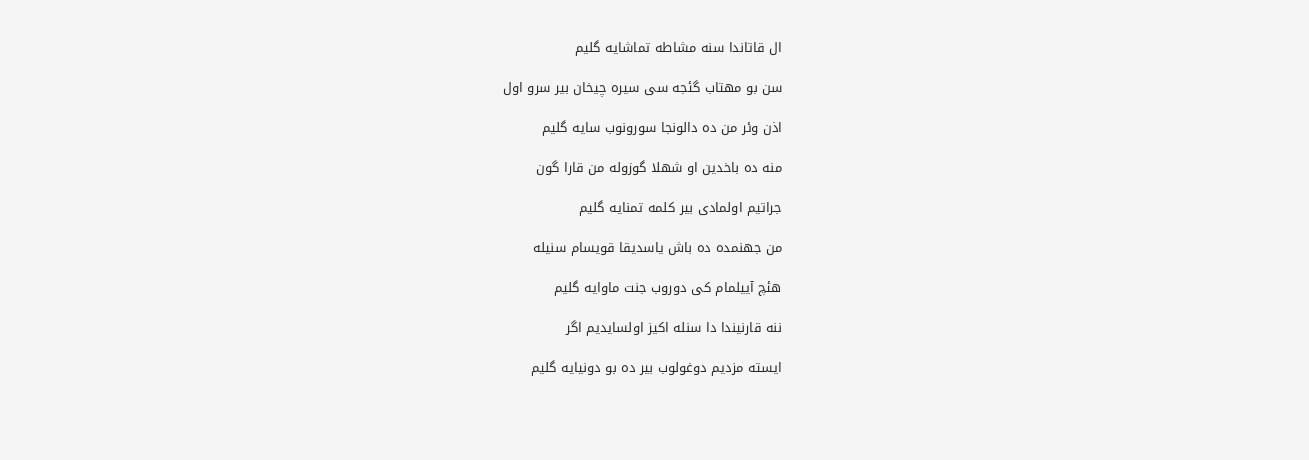ال قاتاندا سنه مشاطه تماشایه گلیم

سن بو مهتاب گئجه سی سیره چیخان بیر سرو اول

اذن وئر من ده دالونجا سورونوب سایه گلیم

منه ده باخدین او شهلا گوزوله من قارا گون

جراتیم اولمادی بیر کلمه تمنایه گلیم

من جهنمده ده باش یاسدیقا قویسام سنیله

هئچ آییلمام کی دوروب جنت ماوایه گلیم

ننه قارنیندا دا سنله اکیز اولسایدیم اگر

ایسته مزدیم دوغولوب بیر ده بو دونیایه گلیم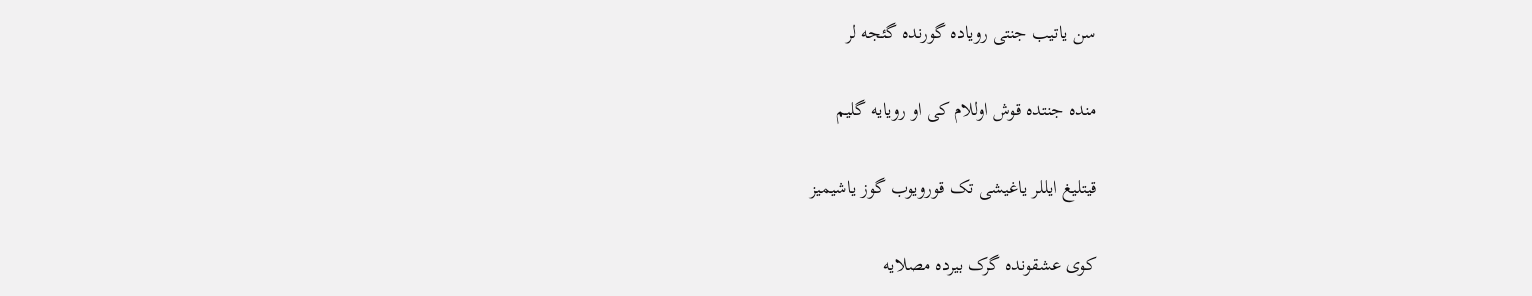سن یاتیب جنتی رویاده گورنده گئجه لر

منده جنتده قوش اوللام کی او رویایه گلیم

قیتلیغ ایللر یاغیشی تک قورویوب گوز یاشیمیز

کوی عشقونده گرک بیرده مصلایه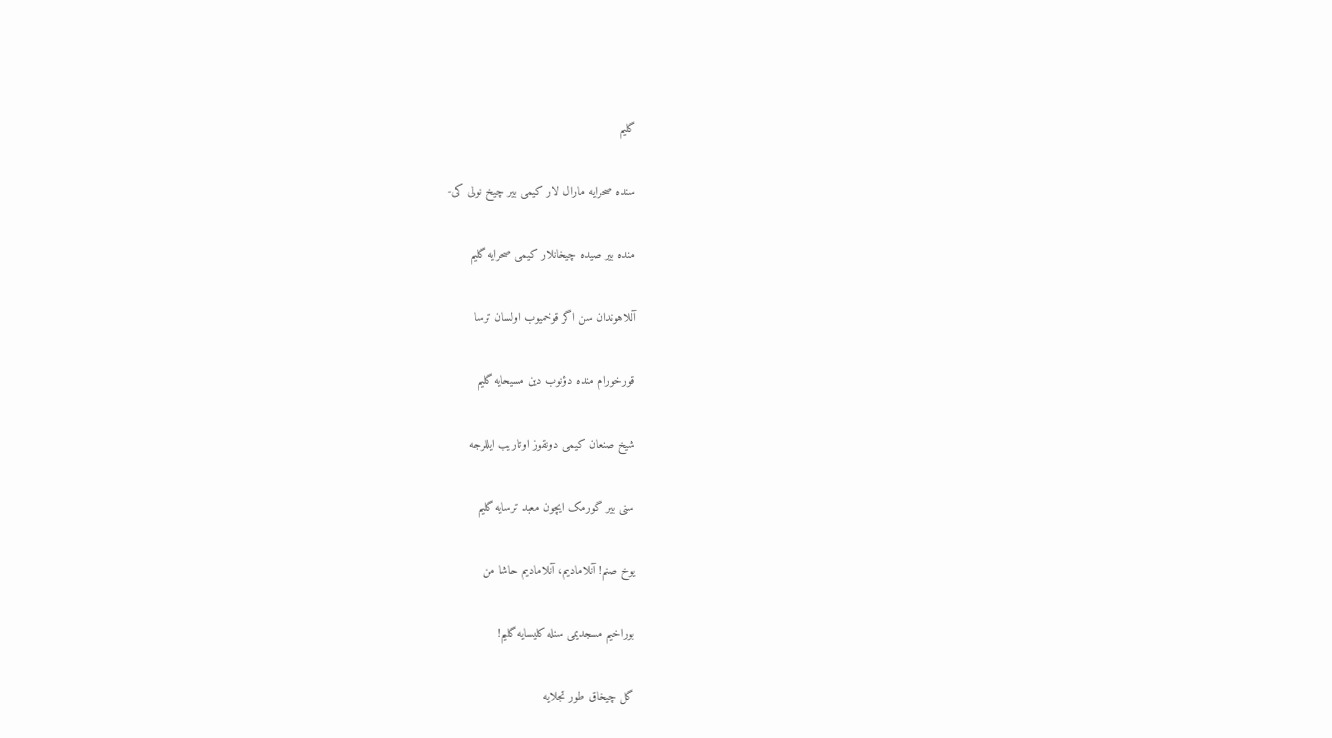گلیم

سنده صحرایه مارال لار کیمی بیر چیخ نولی کی-

منده بیر صیده چیخانلار کیمی صحرایه گلیم

آللاهوندان سن اگر قوخمیوب اولسان ترسا

قورخورام منده دؤنوب دین مسیحایه گلیم

شیخ صنعان کیمی دونقوز اوتاریب ایللرجه

سنی بیر گورمک ایچون معبد ترسایه گلیم

یوخ صنم! آنلامادیم، آنلامادیم حاشا من

بوراخیم مسجدیمی سنله کلیسایه گلیم!

گل چیخاق طور تجلایه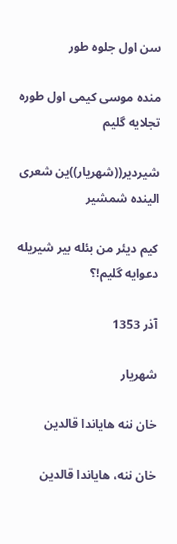سن اول جلوه طور

منده موسی کیمی اول طوره تجلایه گلیم

شیردیر((شهریار))ین شعری الینده شمشیر

کیم دیئر من بئله بیر شیریله دعوایه گلیم!؟

آذر 1353

شهریار

خان ننه هایاندا قالدین

خان ننه، هایاندا قالدین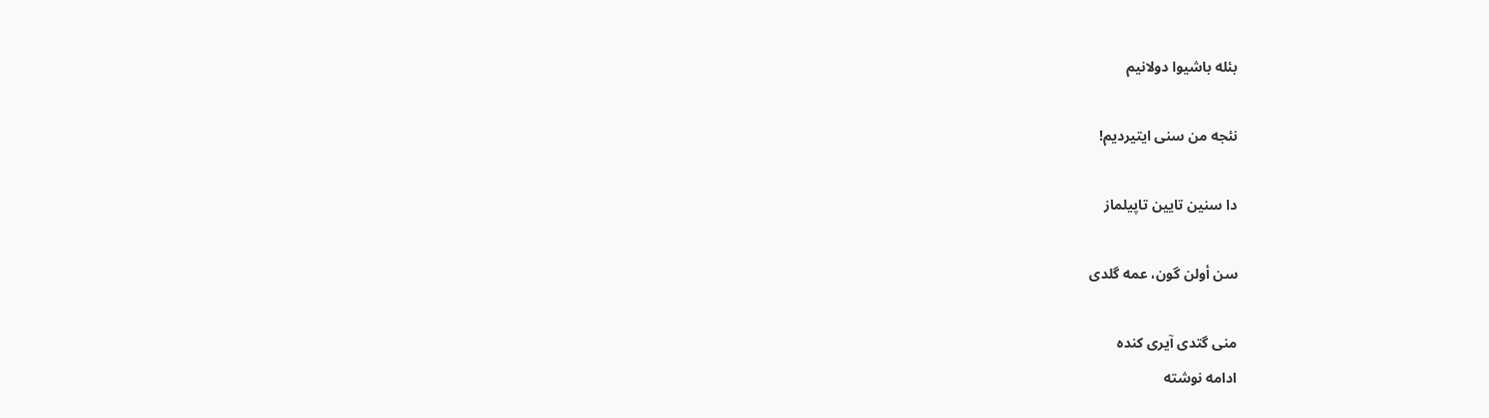بئله باشیوا دولانیم

نئجه من سنی ایتیردیم!

دا سنین تایین تاپیلماز

سن أولن گون، عمه گلدی

منی گتدی آیری کنده
ادامه نوشته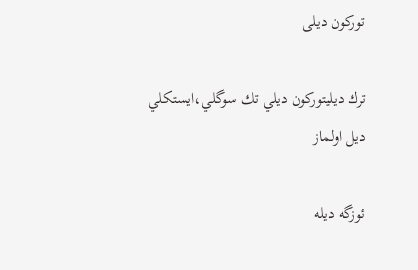تورکون دیلی

ترك ديليتوركون ديلي تك سوگلي،ايستكلي ديل اولماز

ئوزگه ديله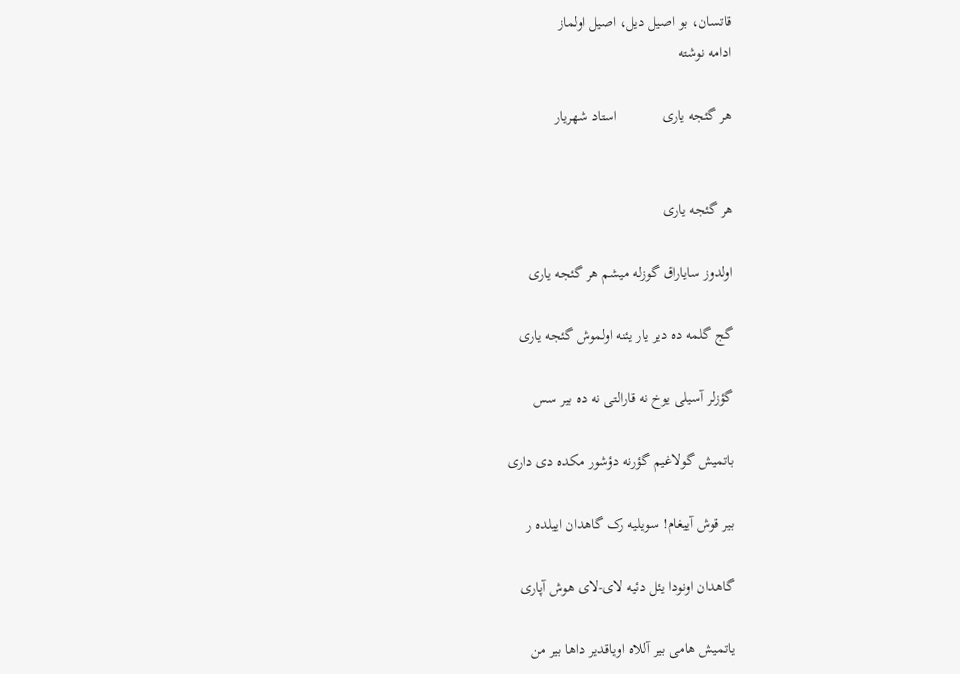قاتسان، بو اصيل ديل، اصيل اولماز
ادامه نوشته

هر گئجه یاری            استاد شهریار


هر گئجه یاری

اولدوز سایاراق گوزله میشم هر گئجه یاری

گج گلمه ده دیر یار یئنه اولموش گئجه یاری

گؤزلر آسیلی یوخ نه قارالتی نه ده بیر سس

باتمیش گولاغیم گؤرنه دؤشور مکده دی داری

بیر قوش آییغام! سویلیه رک گاهدان اییلده ر

گاهدان اونودا یئل دئیه لای-لای هوش آپاری

یاتمیش هامی بیر آللاه اویاقدیر داها بیر من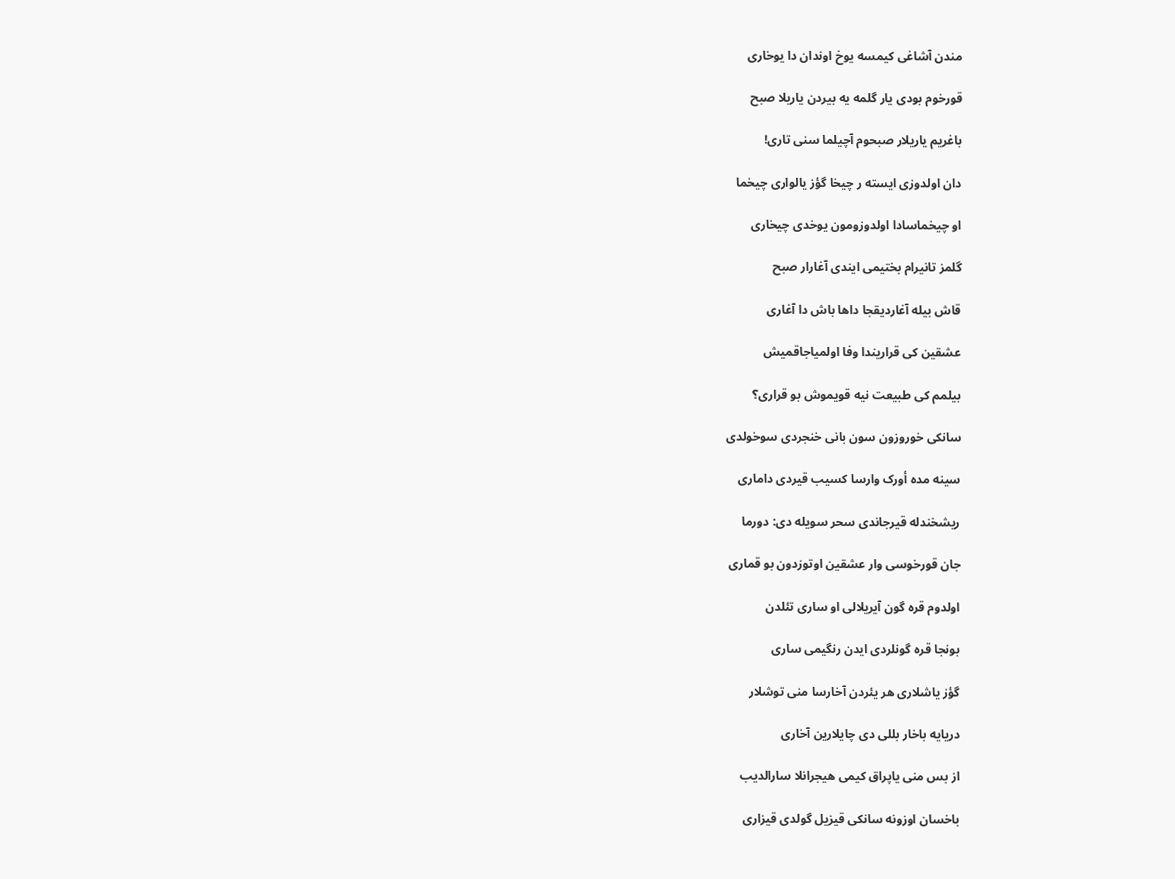مندن آشاغی کیمسه یوخ اوندان دا یوخاری

قورخوم بودی یار گلمه یه بیردن یاریلا صبح

باغریم یاریلار صبحوم آچیلما سنی تاری!

دان اولدوزی ایسته ر چیخا گؤز یالواری چیخما

او چیخماسادا اولدوزومون یوخدی چیخاری

گلمز تانیرام بختیمی ایندی آغارار صبح

قاش بیله آغاردیقجا داها باش دا آغاری

عشقین کی قراریندا وفا اولمیاجاقمیش

بیلمم کی طبیعت نیه قویموش بو قراری؟

سانکی خوروزون سون بانی خنجردی سوخولدی

سینه مده أورک وارسا کسیب قیردی داماری

ریشخندله قیرجاندی سحر سویله دی: دورما

جان قورخوسی وار عشقین اوتوزدون بو قماری

اولدوم قره گون آیریلالی او ساری تئلدن

بونجا قره گونلردی ایدن رنگیمی ساری

گؤز یاشلاری هر یئردن آخارسا منی توشلار

دریایه باخار بللی دی چایلارین آخاری

از بس منی یاپراق کیمی هیجرانلا سارالدیب

باخسان اوزونه سانکی قیزیل گولدی قیزاری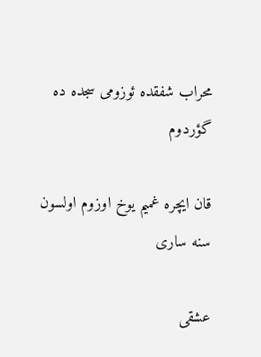محراب شفقده ئوزومی سجده ده گؤردوم

قان ایچره غمیم یوخ اوزوم اولسون سنه ساری

عشقی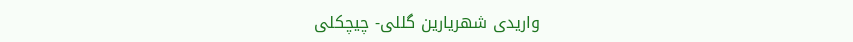واریدی شهریارین گللی- چیچکلی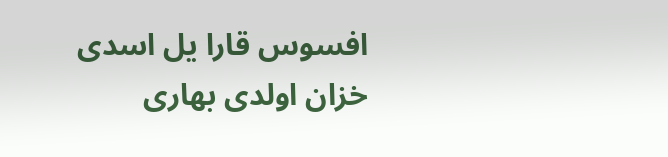افسوس قارا یل اسدی خزان اولدی بهاری